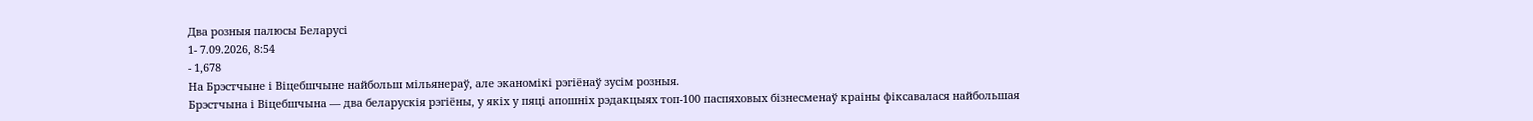Два розныя палюсы Беларусі
1- 7.09.2026, 8:54
- 1,678
На Брэстчыне і Віцебшчыне найбольш мільянераў, але эканомікі рэгіёнаў зусім розныя.
Брэстчына і Віцебшчына — два беларускія рэгіёны, у якіх у пяці апошніх рэдакцыях топ-100 паспяховых бізнесменаў краіны фіксавалася найбольшая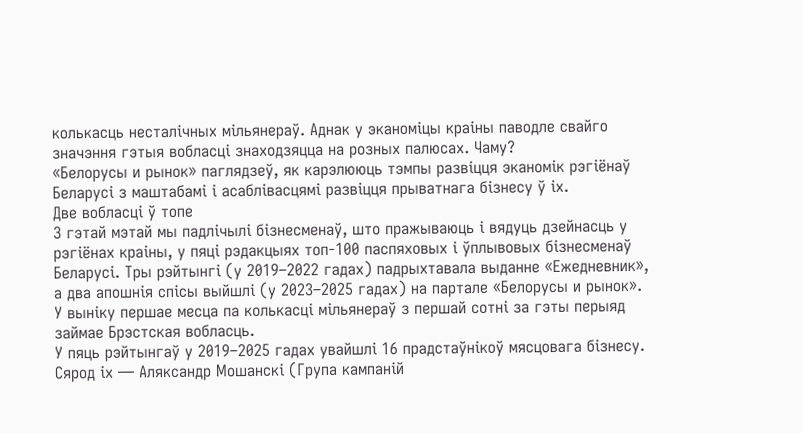колькасць несталічных мільянераў. Аднак у эканоміцы краіны паводле свайго значэння гэтыя вобласці знаходзяцца на розных палюсах. Чаму?
«Белорусы и рынок» паглядзеў, як карэлююць тэмпы развіцця эканомік рэгіёнаў Беларусі з маштабамі і асаблівасцямі развіцця прыватнага бізнесу ў іх.
Две вобласці ў топе
З гэтай мэтай мы падлічылі бізнесменаў, што пражываюць і вядуць дзейнасць у рэгіёнах краіны, у пяці рэдакцыях топ-100 паспяховых і ўплывовых бізнесменаў Беларусі. Тры рэйтынгі (у 2019–2022 гадах) падрыхтавала выданне «Ежедневник», а два апошнія спісы выйшлі (у 2023–2025 гадах) на партале «Белорусы и рынок».
У выніку першае месца па колькасці мільянераў з першай сотні за гэты перыяд займае Брэстская вобласць.
У пяць рэйтынгаў у 2019–2025 гадах увайшлі 16 прадстаўнікоў мясцовага бізнесу. Сярод іх — Аляксандр Мошанскі (Група кампаній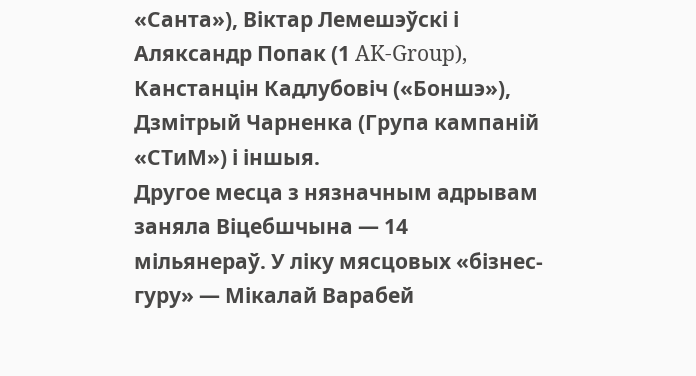«Санта»), Віктар Лемешэўскі і Аляксандр Попак (1 AK-Group), Канстанцін Кадлубовіч («Боншэ»), Дзмітрый Чарненка (Група кампаній «СТиМ») і іншыя.
Другое месца з нязначным адрывам заняла Віцебшчына — 14 мільянераў. У ліку мясцовых «бізнес-гуру» — Мікалай Варабей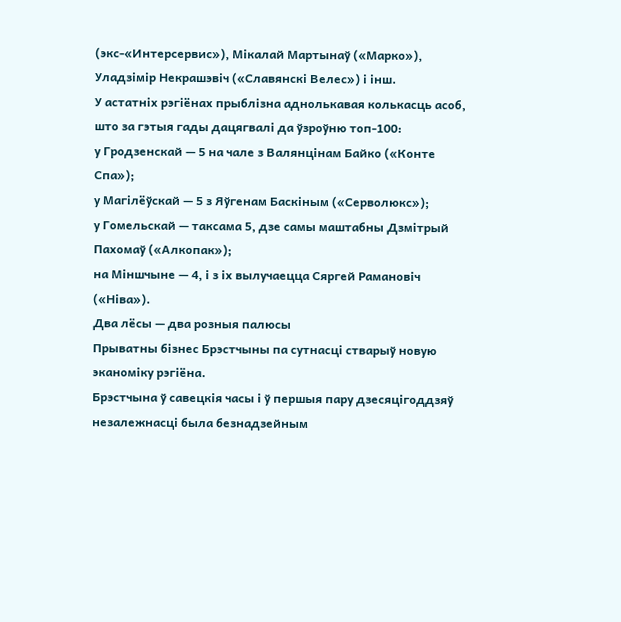(экс-«Интерсервис»), Мікалай Мартынаў («Марко»), Уладзімір Некрашэвіч («Славянскі Велес») і інш.
У астатніх рэгіёнах прыблізна аднолькавая колькасць асоб, што за гэтыя гады дацягвалі да ўзроўню топ-100:
у Гродзенскай — 5 на чале з Валянцінам Байко («Конте Спа»);
у Магілёўскай — 5 з Яўгенам Баскіным («Серволюкс»);
у Гомельскай — таксама 5, дзе самы маштабны Дзмітрый Пахомаў («Алкопак»);
на Міншчыне — 4, і з іх вылучаецца Сяргей Рамановіч («Ніва»).
Два лёсы — два розныя палюсы
Прыватны бізнес Брэстчыны па сутнасці стварыў новую эканоміку рэгіёна.
Брэстчына ў савецкія часы і ў першыя пару дзесяцігоддзяў незалежнасці была безнадзейным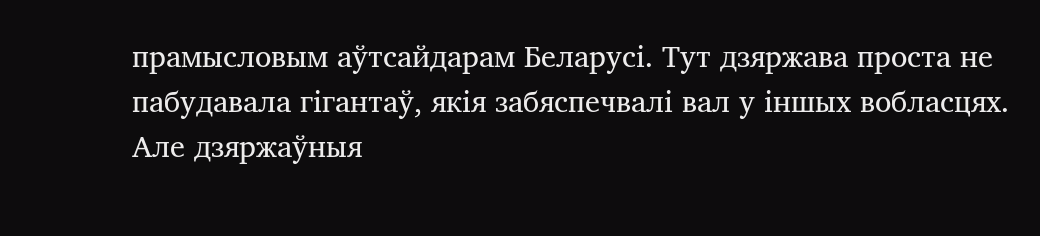прамысловым аўтсайдарам Беларусі. Тут дзяржава проста не пабудавала гігантаў, якія забяспечвалі вал у іншых вобласцях.
Але дзяржаўныя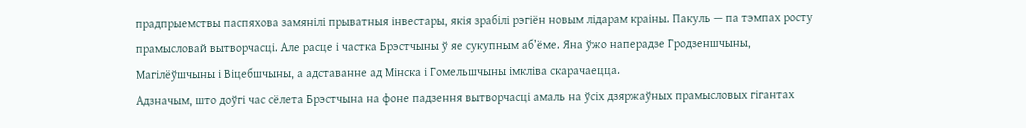прадпрыемствы паспяхова замянілі прыватныя інвестары, якія зрабілі рэгіён новым лідарам краіны. Пакуль — па тэмпах росту прамысловай вытворчасці. Але расце і частка Брэстчыны ў яе сукупным аб’ёме. Яна ўжо наперадзе Гродзеншчыны, Магілёўшчыны і Віцебшчыны, а адставанне ад Мінска і Гомельшчыны імкліва скарачаецца.
Адзначым, што доўгі час сёлета Брэстчына на фоне падзення вытворчасці амаль на ўсіх дзяржаўных прамысловых гігантах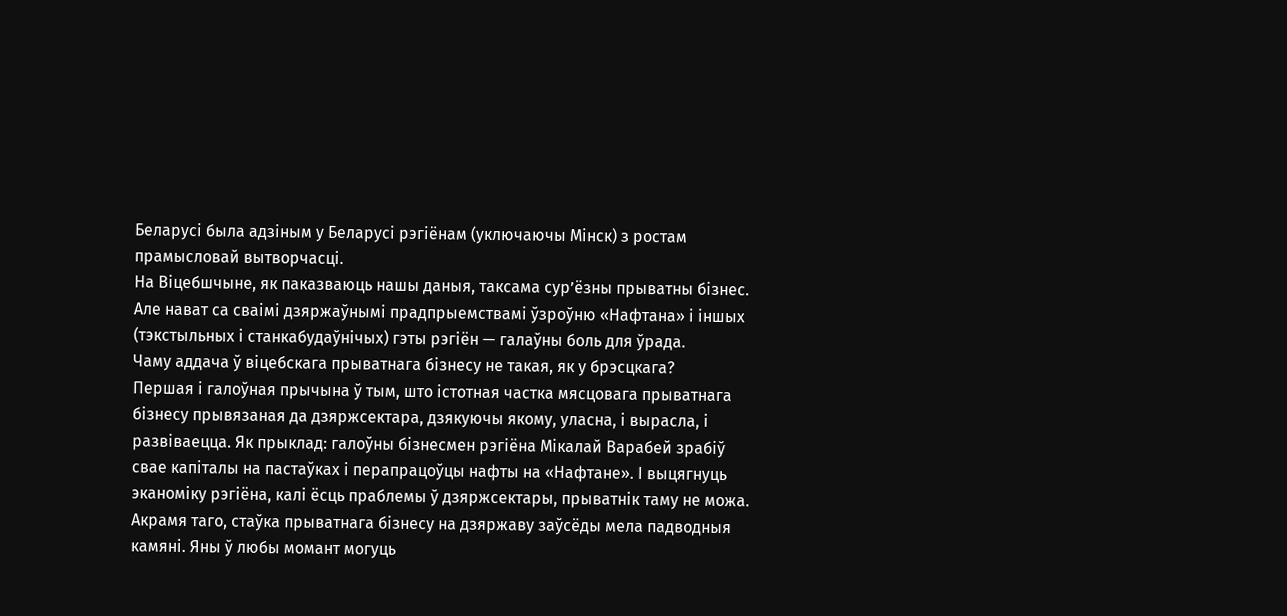Беларусі была адзіным у Беларусі рэгіёнам (уключаючы Мінск) з ростам прамысловай вытворчасці.
На Віцебшчыне, як паказваюць нашы даныя, таксама сур’ёзны прыватны бізнес.
Але нават са сваімі дзяржаўнымі прадпрыемствамі ўзроўню «Нафтана» і іншых (тэкстыльных і станкабудаўнічых) гэты рэгіён — галаўны боль для ўрада.
Чаму аддача ў віцебскага прыватнага бізнесу не такая, як у брэсцкага?
Першая і галоўная прычына ў тым, што істотная частка мясцовага прыватнага бізнесу прывязаная да дзяржсектара, дзякуючы якому, уласна, і вырасла, і развіваецца. Як прыклад: галоўны бізнесмен рэгіёна Мікалай Варабей зрабіў свае капіталы на пастаўках і перапрацоўцы нафты на «Нафтане». І выцягнуць эканоміку рэгіёна, калі ёсць праблемы ў дзяржсектары, прыватнік таму не можа.
Акрамя таго, стаўка прыватнага бізнесу на дзяржаву заўсёды мела падводныя камяні. Яны ў любы момант могуць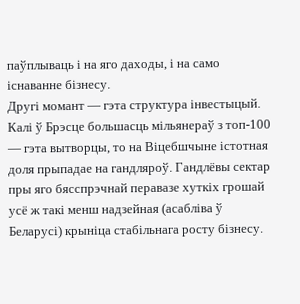паўплываць і на яго даходы, і на само існаванне бізнесу.
Другі момант — гэта структура інвестыцый. Калі ў Брэсце большасць мільянераў з топ-100 — гэта вытворцы, то на Віцебшчыне істотная доля прыпадае на гандляроў. Гандлёвы сектар пры яго бясспрэчнай перавазе хуткіх грошай усё ж такі менш надзейная (асабліва ў Беларусі) крыніца стабільнага росту бізнесу.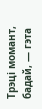Трэці момант, бадай, — гэта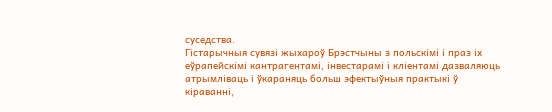суседства.
Гістарычныя сувязі жыхароў Брэстчыны з польскімі і праз іх еўрапейскімі кантрагентамі, інвестарамі і кліентамі дазваляюць атрымліваць і ўкараняць больш эфектыўныя практыкі ў кіраванні,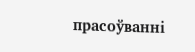прасоўванні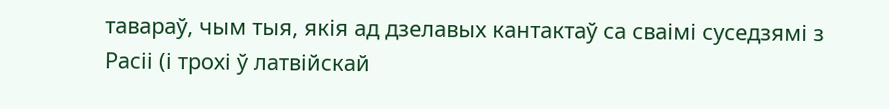тавараў, чым тыя, якія ад дзелавых кантактаў са сваімі суседзямі з Расіі (і трохі ў латвійскай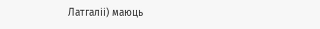Латгаліі) маюць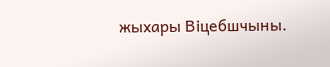жыхары Віцебшчыны.